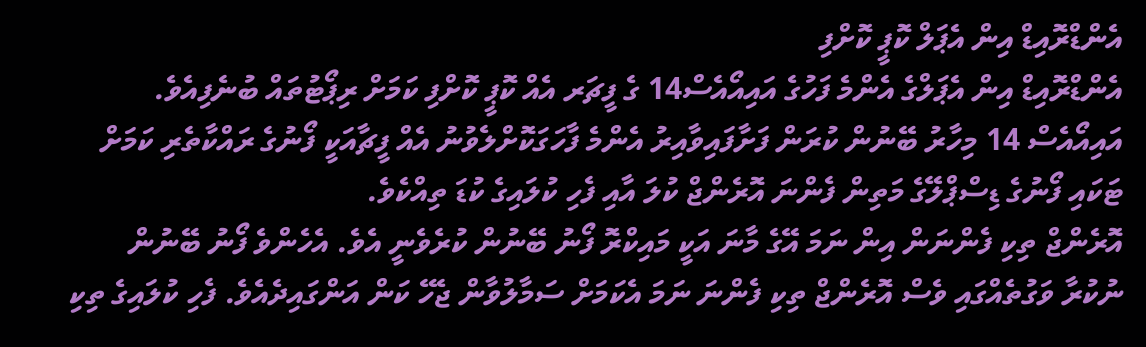އެންޑްރޮއިޑް އިން އެޕަލް ކޮޕީ ކޮށްފި
އެންޑްރޮއިޑް އިން އެޕަލްގެ އެންމެ ފަހުގެ އައިއޯއެސް14 ގެ ފީޗަރ އެއް ކޮޕީ ކޮށްފި ކަމަށް ރިޕޯޓުތައް ބުނެފިއެވެ.
އައިއޯއެސް 14 މިހާރު ބޭނުން ކުރަން ފަށާފައިވާއިރު އެންމެ ފާހަގަކޮށްލެވުނު އެއް ފީޗާއަކީ ފޯނުގެ ރައްކާތެރި ކަމަށް ޓަކައި ފޯނުގެ ޑިސްޕްލޭގެ މަތިން ފެންނަ އޮރެންޖް ކުލަ އާއި ފެހި ކުލައިގެ ކުޑަ ތިއްކެވެ.
އޮރެންޖް ތިކި ފެންނަން އިން ނަމަ އޭގެ މާނަ އަކީ މައިކްރޮ ފޯނު ބޭނުން ކުރެވެނީ އެވެ. އެހެންވެ ފޯނު ބޭނުން ނުކުރާ ވަގުތެއްގައި ވެސް އޮރެންޖް ތިކި ފެންނަ ނަމަ އެކަމަށް ސަމާލުވާން ޖެހޭ ކަން އަންގައިދެއެވެ. ފެހި ކުލައިގެ ތިކި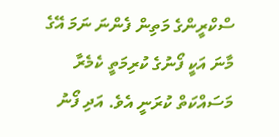ސްކްރީންގެ މަތިން ފެންނަ ނަމަ އޭގެ މާނަ އަކީ ފޯނުގެ ކުރިމަތީ ކެމެރާ މަސައްކަތް ކުރަނީ އެވެ. އަދި ފޯނު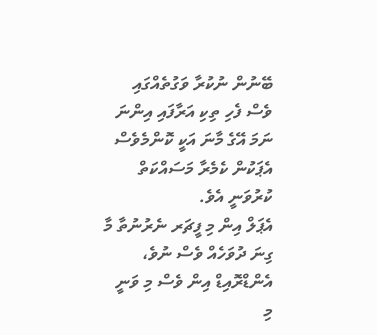ބޭނުން ނުކުރާ ވަގުތެއްގައި ވެސް ފެހި ތިކި އަރާފައި އިންނަ ނަމަ އޭގެ މާނަ އަކީ ކޮންމެވެސް އެޕަކުން ކެމެރާ މަސައްކަތް ކުރުވަނީ އެވެ.
އެޕަލް އިން މި ފީޗަރ ނެރުނުތާ މާ ގިނަ ދުވަހެއް ވެސް ނުވެ، އެންޑްރޮއިޑް އިން ވެސް މި ވަނީ މި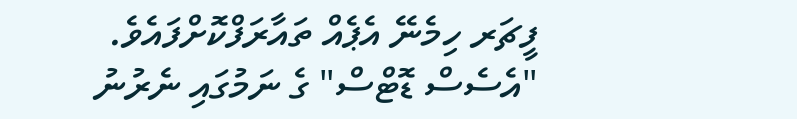ފީޗަރ ހިމެނޭ އެޕެއް ތައާރަފްކޮށްފައެވެ.
"އެސެސް ޑޮޓްސް" ގެ ނަމުގައި ނެރުނު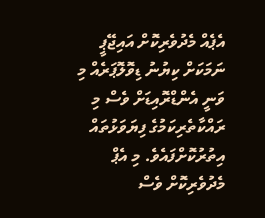އެޕެއް މެދުވެރިކޮށް އައިޖޭޕީ ނަމަކަށް ކިޔުނު ޑިވޮލޮޕަރެއް މި ވަނީ އެންޑްރޮއިޑަށް ވެސް މި ރައްކާތެރިކަމުގެ ފިޔަވަޅުތައް އިތުރުކޮށްފައެވެ. މި އެޕް މެދުވެރިކޮށް ވެސް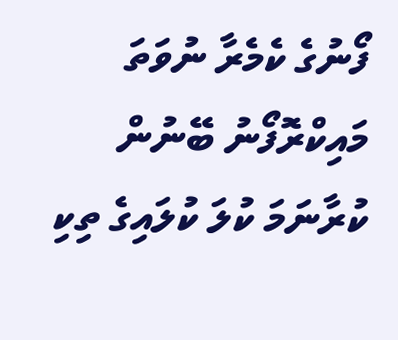ފޯނުގެ ކެމެރާ ނުވަތަ މައިކްރޮފޯނު ބޭނުން ކުރާނަމަ ކުލަ ކުލައިގެ ތިކި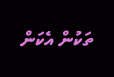ތަކުން އެކަން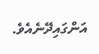އަންގައިދޭނެއެވެ.